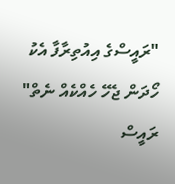"ރައީސްގެ އިއުތިރާފާ އެކު ހޯދަން ޖެހޭ ހެއްކެއް ނެތް"
ރައީސް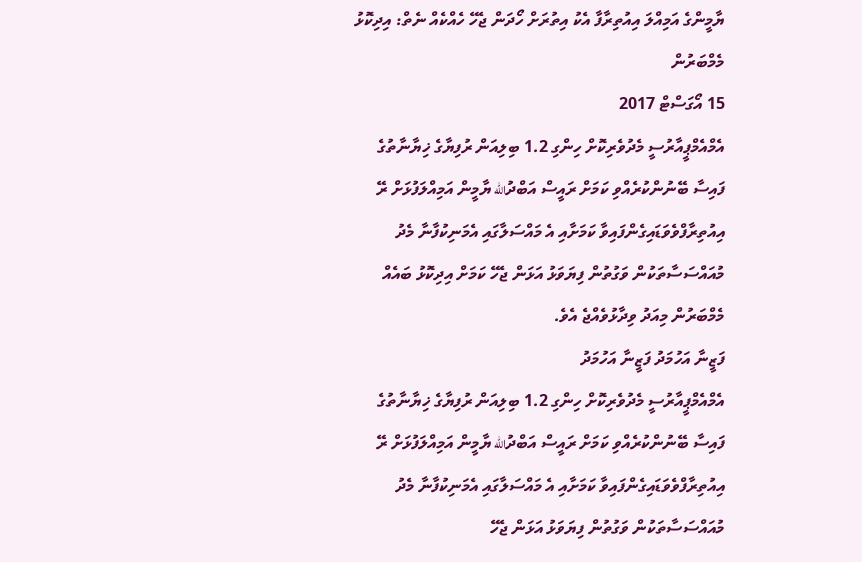ޔާމީންގެ އަމިއްލަ އިއުތިރާފާ އެކު އިތުރަށް ހޯދަން ޖެހޭ ހެއްކެއް ނެތް: އިދިކޮޅު މެމްބަރުން
15 އޯގަސްޓް 2017
އެމްއެމްޕީއާރުސީ މެދުވެރިކޮށް ހިންގި 1.2 ބިލިއަން ރުފިޔާގެ ޚިޔާނާތުގެ ފައިސާ ބޭނުންކުރެއްވި ކަމަށް ރައީސް އަބްދުالله ޔާމީން އަމިއްލަފުޅަށް ރޭ އިއުތިރާފްވެވަޑައިގެންފައިވާ ކަމަށާއި އެ މައްސަލާގައި އެމަނިކުފާނާ މެދު މުއައްސަސާތަކުން ވަގުތުން ފިޔަވަޅު އަޅަން ޖެހޭ ކަމަށް އިދިކޮޅު ބައެއް މެމްބަރުން މިއަދު ވިދާޅުވެއްޖެ އެވެ.
ފަޒީނާ އަހުމަދު ފަޒީނާ އަހުމަދު
އެމްއެމްޕީއާރުސީ މެދުވެރިކޮށް ހިންގި 1.2 ބިލިއަން ރުފިޔާގެ ޚިޔާނާތުގެ ފައިސާ ބޭނުންކުރެއްވި ކަމަށް ރައީސް އަބްދުالله ޔާމީން އަމިއްލަފުޅަށް ރޭ އިއުތިރާފްވެވަޑައިގެންފައިވާ ކަމަށާއި އެ މައްސަލާގައި އެމަނިކުފާނާ މެދު މުއައްސަސާތަކުން ވަގުތުން ފިޔަވަޅު އަޅަން ޖެހޭ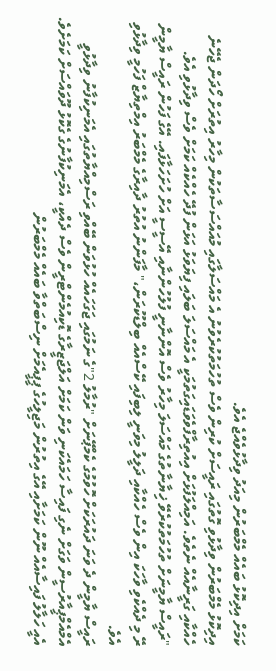ކަމަށް އިދިކޮޅު ބައެއް މެމްބަރުން މިއަދު ވިދާޅުވެއްޖެ އެވެ.
އިދިކޮޅު މެމްބަރުން ވިދާޅުވި ގޮތުގައި ރައީސަށް ކުރިން ވެސް ތުހުމަތުކުރެވުނު އެ މައްސަލާގައި މުއައްސަސާތަކުން މިހާރު އިތުރަށް ހޯދަން ޖެހޭނެ ހެއްކާއި ގަރީނާއެއް ނެތެވެ. އަމިއްލަފުޅަށް އިއުތިރާފްވެވަޑައިގަތުމަކީ އެ މައްސަލަ ބަލައި ފިޔަވަޅު އަޅަން ފުދޭ ހެއްކެއް ކަމަށް ވެސް ވިދާޅުވި އެވެ.
"ރައީސް ޔާމީނަށް ތުހުމަތުކުރެވޭ ޚިޔާނާތުގެ މައްސަލަ މިހާރު ވެސް އޮންނާނީ ފުލުހުންނާއި އޭސީސީ އަށް ހުށަހަޅާފައި. އޭގެ ފަހުން ރައީސް ޔާމީން ރޭ މި ދެއްކެވި ވާހަކަ އިން ވެސް ހެއްކާއި ދަލީލު މިވަނީ ލިބިފައި ކޭސްއެއް ބިލްޑުކުރަން،" މާފަންނު އުތުރު ދާއިރާގެ މެމްބަރު އިމްތިޔާޒް ފަހުމީ ވިދާޅުވި އެވެ.
ރައީސް ޔާމީން ދެ ވަނަ ދައުރަކަށް ހޮވުމުގެ ކެމްޕޭނަށް "ރުމާލު 2"ގެ ނަމުގައި ޖަގަހައެއް ހުޅުވަން ބޭއްވި ރަސްމިއްޔާތުގައި އެމަނިކުފާނު ވިދާޅުވީ އެމްއެމްޕީއާރުސީން ވަގަށް ނެގި ފައިސާ ހަމައެކަނި ވަން ކަމަށް އަލްޖަޒީރާގެ ޑޮކިއުމެންޓްރީން ވެސް ދެއްކީ، އެމަނިކުފާނުގެ ގެކޮޅު ދޫވައްސަށް ކަމަށެވެ. އެއީ ހަލާލު ފައިސާއެއް ނޫން ކަމަށާއި އޭގެ އިތުރުން މަޖިލީހުގެ ޕީޕީއެމަށް ނިސްބަތްވާ ބައެއް މެމްބަރުން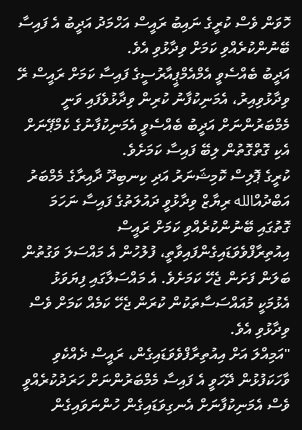ހޮވަން ވެސް ކުރީގެ ނައިބު ރައީސް އަހްމަދު އަދީބު އެ ފައިސާ ބޭނުންކުރެއްވި ކަމަށް ވިދާޅުވި އެވެ.
އަދީބު ބެއްސެވީ އެމްއެމްޕީއާރުސީގެ ފައިސާ ކަމަށް ރައީސް ރޭ ވިދާޅުވިއިރު، އެމަނިކުފާނު ކުރިން ވިދާޅުވެފައި ވަނީ މެމްބަރުންނަށް އަދީބު ބެއްސެވީ އެމަނިކުފާނުގެ ކެމްޕޭނަށް އެކި ގޮތްގޮތުން ލިބޭ ފައިސާ ކަމަށެވެ.
ކުރީގެ ޕޮލިސް ކޮމިޝަނަރު އަދި ކިނބިދޫ ދާއިރާގެ މެމްބަރު އަބްދުއްالله ރިޔާޒް ވިދާޅުވީ ދައުލަތުގެ ފައިސާ ނަހަމަ ގޮތުގައި ބޭނުންކުރެއްވި ކަމަށް ރައީސް އިއުތިރާފްވެވަޑައިގެންފައިވާތީ، ފުލުހުން އެ މައްސަލަ ވަގުތުން ބަލަން ފަށަން ޖެހޭ ކަމަށެވެ. އެ މައްސަލާގައި ފިޔަވަޅު އެޅުމަކީ މުއައްސަސާތަކުން ކުރަން ޖެހޭ ކަމެއް ކަމަށް ވެސް ވިދާޅުވި އެވެ.
"އަމިއްލަ އަށް އިއުތިރާފްވެވަޑައިގެން، ރައީސް ދެއްކެވި ވާހަކަފުޅުން ދޭހަވީ އެ ފައިސާ މެމްބަރުންނަށް ހަރަދުކުރެއްވީ ވެސް އެމަނިކުފާނަށް އެނގިވަޑައިގެން ހުންނަވައިގެން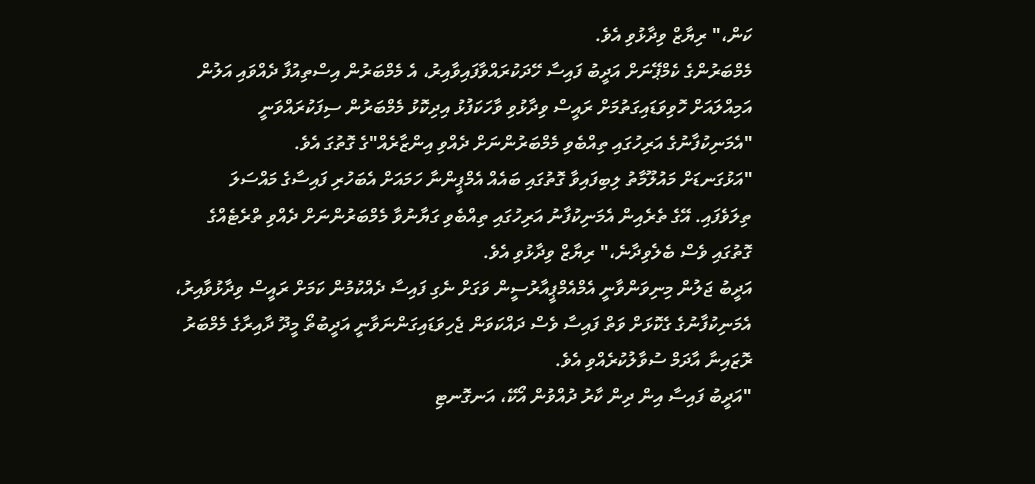ކަން،" ރިޔާޒް ވިދާޅުވި އެވެ.
މެމްބަރުންގެ ކެމްޕޭނަށް އަދީބު ފައިސާ ހޭދަކުރައްވާފައިވާއިރު، އެ މެމްބަރުން އިސްތިއުފާ ދެއްވައި އަލުން އަމިއްލައަށް ހޮވިވަޑައިގަތުމަށް ރައީސް ވިދާޅުވި ވާހަކަފުޅު އިދިކޮޅު މެމްބަރުން ސިފަކުރައްވަނީ "އެމަނިކުފާނުގެ އަރިހުގައި ތިއްބެވި މެމްބަރުންނަށް ދެއްވި އިންޒާރެއް"ގެ ގޮތުގަ އެވެ.
"އަޅުގަނޑަށް މައުލޫމާތު ލިބިފައިވާ ގޮތުގައި ބައެއް އެމްޕީންނާ ހަމައަށް އެބަހުރި ފައިސާގެ މައްސަލަ ތިލަވެފައި. އޭގެ ތެރެއިން އެމަނިކުފާނު އަރިހުގައި ތިއްބެވި ގަޔާނުވާ މެމްބަރުންނަށް ދެއްވި ތްރެޓެއްގެ ގޮތުގައި ވެސް ބެލެވިދާނެ،" ރިޔާޒް ވިދާޅުވި އެވެ.
އަދީބު ޖަލުން މިނިވަންވާނީ އެމްއެމްޕީއާރުސީން ވަގަށް ނެގި ފައިސާ ދެއްކުމުން ކަމަށް ރައީސް ވިދާޅުވާއިރު، އެމަނިކުފާނުގެ ގެކޮޅަށް ވަތް ފައިސާ ވެސް ދައްކަވަން ޖެހިވަޑައިގަންނަވާނީ އަދީބުތޯ މީދޫ ދާއިރާގެ މެމްބަރު ރޮޒައިނާ އާދަމް ސުވާލުކުރެއްވި އެވެ.
"އަދީބު ފައިސާ އިން ދިން ކާރު ދުއްވުން އޯކޭ، އަނގޮނޓި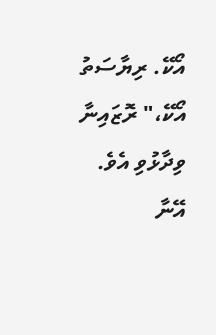އޯކޭ. ރިޔާސަތު އޯކޭ،" ރޮޒައިނާ ވިދާޅުވި އެވެ.
އޭނާ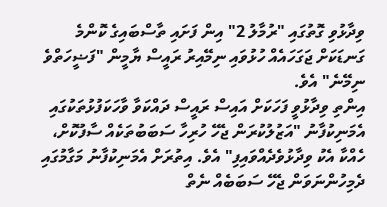ވިދާޅުވި ގޮތުގައި "ރުމާލު 2" އިން ފަށައި ތާސްބައިގެ ކޮންމެ ގަނޑަކަށް ޖަގަހައެއް ހުޅުވައި ނިމޭއިރު ރައީސް ޔާމީން "ފަޟީހަތްވެ ނިމޭނެ" އެވެ.
އިންތި ވިދާޅުވީ ފަހަކަށް އައިސް ރައީސް ދައްކަވާ ވާހަކަފުޅުތަކުގައި އެމަނިކުފާނު "އަޒުލުކުރަން ޖެހޭ ހުރިހާ ސަބަބުތަކެއް ސާފުކޮށް، ހެއްކާ އެކު ވިދާޅުވެދެއްވައިފި" އެވެ. އިތުރަށް އެމަނިކުފާނު މަގާމުގައި ދެމިހުންނަވަން ޖެހޭ ސަބަބެއް ނެތް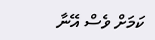ކަމަށް ވެސް އޭނާ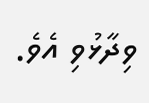ވިދާޅުވި އެވެ.